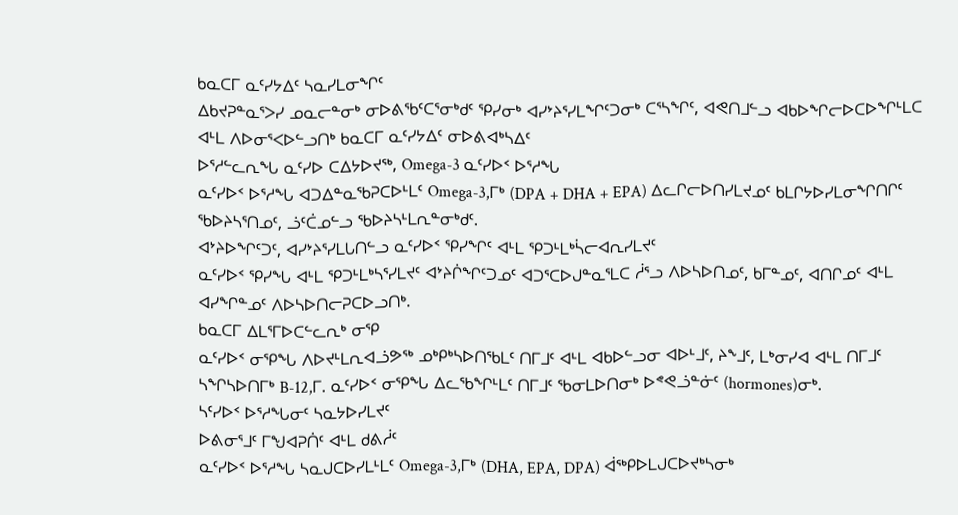ᑲᓇᑕᒥ ᓇᑦᓯᔭᐃᑦ ᓴᓇᓯᒪᓂᖏᑦ
ᐃᑲᔪᕈᓐᓇᕐᐳᓯ ᓄᓇᓕᓐᓂᒃ ᓂᐅᕕᖃᑦᑕᕐᓂᒃᑯᑦ ᕿᓯᓂᒃ ᐊᓯᔾᔨᕐᓯᒪᖏᑦᑐᓂᒃ ᑕᕐᓴᖏᑦ, ᐊᕙᑎᒧᓪᓗ ᐊᑲᐅᖏᓕᐅᑕᐅᖏᒻᒪᑕ ᐊᒻᒪ ᐱᐅᓂᕐᐸᐅᓪᓗᑎᒃ ᑲᓇᑕᒥ ᓇᑦᓯᔭᐃᑦ ᓂᐅᕕᐊᒃᓴᐃᑦ
ᐅᕐᓱᓪᓚᕆᖓ ᓇᑦᓯᐅ ᑕᐃᔭᐅᔪᖅ, Omega-3 ᓇᑦᓯᐅᑉ ᐅᕐᓱᖓ
ᓇᑦᓯᐅᑉ ᐅᕐᓱᖓ ᐊᑐᐃᓐᓇᖃᕈᑕᐅᒻᒪᑦ Omega-3,ᒥᒃ (DPA + DHA + EPA) ᐃᓚᒋᓕᐅᑎᓯᒪᔪᓄᑦ ᑲᒪᒋᔭᐅᓯᒪᓂᖏᑎᒋᑦ ᖃᐅᔨᓴᕐᑎᓄᑦ, ᓘᑦᑖᓄᓪᓗ ᖃᐅᔨᓴᒻᒪᕆᓐᓂᒃᑯᑦ.
ᐊᔾᔨᐅᖏᑦᑐᑦ, ᐊᓯᔾᔨᕐᓯᒪᒐᑎᓪᓗ ᓇᑦᓯᐅᑉ ᕿᓯᖏᑦ ᐊᒻᒪ ᕿᑐᒻᒪᒃᓵᓕᐊᕆᓯᒪᔪᑦ
ᓇᑦᓯᐅᑉ ᕿᓯᖓ ᐊᒻᒪ ᕿᑐᒻᒪᒃᓴᕐᓯᒪᔪᑦ ᐊᔾᔨᒌᖏᑦᑐᓄᑦ ᐊᑐᕐᑕᐅᒍᓐᓇᕐᒪᑕ ᓲᕐᓗ ᐱᐅᓴᐅᑎᓄᑦ, ᑲᒥᓐᓄᑦ, ᐊᑎᒋᓄᑦ ᐊᒻᒪ ᐊᓯᖏᓐᓄᑦ ᐱᐅᓴᐅᑎᓕᕈᑕᐅᓗᑎᒃ.
ᑲᓇᑕᒥ ᐃᒪᕐᒥᐅᑕᓪᓚᕆᒃ ᓂᕿ
ᓇᑦᓯᐅᑉ ᓂᕿᖓ ᐱᐅᔪᒻᒪᕆᐊᓘᕗᖅ ᓄᒃᑭᒃᓴᐅᑎᖃᒪᑦ ᑎᒥᒧᑦ ᐊᒻᒪ ᐊᑲᐅᓪᓗᓂ ᐊᐅᒻᒧᑦ, ᔨᖕᒧᑦ, ᒪᒃᓂᓯᐊ ᐊᒻᒪ ᑎᒥᒧᑦ ᓴᖏᓴᐅᑎᒥᒃ B-12,ᒥ. ᓇᑦᓯᐅᑉ ᓂᕿᖓ ᐃᓚᖃᖏᒻᒪᑦ ᑎᒥᒧᑦ ᖃᓂᒪᐅᑎᓂᒃ ᐅᕝᕙᓘᓐᓃᑦ (hormones)ᓂᒃ.
ᓴᑦᓯᐅᑉ ᐅᕐᓱᖓᓂᑦ ᓴᓇᔭᐅᓯᒪᔪᑦ
ᐅᕕᓂᕐᒧᑦ ᒥᖑᐊᕈᑏᑦ ᐊᒻᒪ ᑯᕕᓲᑦ
ᓇᑦᓯᐅᑉ ᐅᕐᓱᖓ ᓴᓇᒍᑕᐅᓯᒪᒻᒪᑦ Omega-3,ᒥᒃ (DHA, EPA, DPA) ᐋᖅᑭᐅᒪᒍᑕᐅᔪᒃᓴᓂᒃ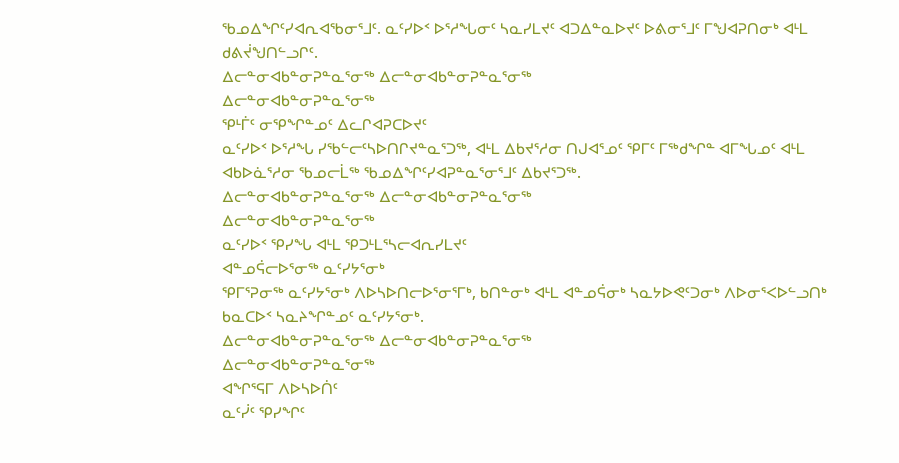ᖃᓄᐃᖏᑦᓯᐊᕆᐊᖃᓂᕐᒧᑦ. ᓇᑦᓯᐅᑉ ᐅᕐᓱᖓᓂᑦ ᓴᓇᓯᒪᔪᑦ ᐊᑐᐃᓐᓇᐅᔪᑦ ᐅᕕᓂᕐᒧᑦ ᒥᖑᐊᕈᑎᓂᒃ ᐊᒻᒪ ᑯᕕᔫᖑᑎᓪᓗᒋᑦ.
ᐃᓕᓐᓂᐊᑲᓐᓂᕈᓐᓇᕐᓂᖅ ᐃᓕᓐᓂᐊᑲᓐᓂᕈᓐᓇᕐᓂᖅ
ᐃᓕᓐᓂᐊᑲᓐᓂᕈᓐᓇᕐᓂᖅ
ᕿᒻᒦᑦ ᓂᕿᖏᓐᓄᑦ ᐃᓚᒋᐊᕈᑕᐅᔪᑦ
ᓇᑦᓯᐅᑉ ᐅᕐᓱᖓ ᓯᖃᓪᓕᑦᓴᐅᑎᒋᔪᓐᓇᕐᑐᖅ, ᐊᒻᒪ ᐃᑲᔪᕐᓱᓂ ᑎᒍᐊᕐᓄᑦ ᕿᒥᑦ ᒥᖅᑯᖏᓐ ᐊᒥᖓᓄᑦ ᐊᒻᒪ ᐊᑲᐅᓈᕐᓱᓂ ᖃᓄᓕᒫᖅ ᖃᓄᐃᖏᑦᓯᐊᕈᓐᓇᕐᓂᕐᒧᑦ ᐃᑲᔪᕐᑐᖅ.
ᐃᓕᓐᓂᐊᑲᓐᓂᕈᓐᓇᕐᓂᖅ ᐃᓕᓐᓂᐊᑲᓐᓂᕈᓐᓇᕐᓂᖅ
ᐃᓕᓐᓂᐊᑲᓐᓂᕈᓐᓇᕐᓂᖅ
ᓇᑦᓯᐅᑉ ᕿᓯᖓ ᐊᒻᒪ ᕿᑐᒻᒪᕐᓴᓕᐊᕆᓯᒪᔪᑦ
ᐊᓐᓄᕌᓕᐅᕐᓂᖅ ᓇᑦᓯᔭᕐᓂᒃ
ᕿᒥᕐᕈᓂᖅ ᓇᑦᓯᔭᕐᓂᒃ ᐱᐅᓴᐅᑎᓕᐅᕐᓂᕐᒥᒃ, ᑲᑎᓐᓂᒃ ᐊᒻᒪ ᐊᓐᓄᕌᓂᒃ ᓴᓇᔭᐅᕙᑦᑐᓂᒃ ᐱᐅᓂᕐᐸᐅᓪᓗᑎᒃ ᑲᓇᑕᐅᑉ ᓴᓇᔨᖏᓐᓄᑦ ᓇᑦᓯᔭᕐᓂᒃ.
ᐃᓕᓐᓂᐊᑲᓐᓂᕈᓐᓇᕐᓂᖅ ᐃᓕᓐᓂᐊᑲᓐᓂᕈᓐᓇᕐᓂᖅ
ᐃᓕᓐᓂᐊᑲᓐᓂᕈᓐᓇᕐᓂᖅ
ᐊᖏᕐᕋᒥ ᐱᐅᓴᐅᑏᑦ
ᓇᑦᓰᑦ ᕿᓯᖏᑦ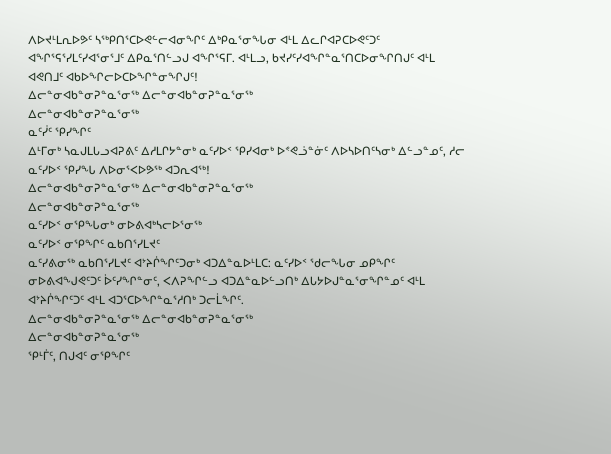ᐱᐅᔪᒻᒪᕆᐅᕗᑦ ᓴᖅᑭᑎᕐᑕᐅᕙᓪᓕᐊᓂᖏᑦ ᐃᒃᑭᓇᕐᓂᖓᓂ ᐊᒻᒪ ᐃᓚᒋᐊᕈᑕᐅᕙᑦᑐᑦ ᐊᖏᕐᕋᕐᓯᒪᑦᓯᐊᕐᓂᕐᒧᑦ ᐃᑭᓇᕐᑎᓪᓗᒍ ᐊᖏᕐᕋᒥ. ᐊᒻᒪᓗ, ᑲᔪᓯᑦᓯᐊᖏᓐᓇᕐᑎᑕᐅᓂᖏᑎᒍᑦ ᐊᒻᒪ ᐊᕙᑎᒧᑦ ᐊᑲᐅᖏᓕᐅᑕᐅᖏᓐᓂᖏᒍᑦ!
ᐃᓕᓐᓂᐊᑲᓐᓂᕈᓐᓇᕐᓂᖅ ᐃᓕᓐᓂᐊᑲᓐᓂᕈᓐᓇᕐᓂᖅ
ᐃᓕᓐᓂᐊᑲᓐᓂᕈᓐᓇᕐᓂᖅ
ᓇᑦᓰᑦ ᕿᓯᖏᑦ
ᐃᒻᒥᓂᒃ ᓴᓇᒍᒪᒐᓗᐊᕈᕕᑦ ᐃᓱᒪᒋᔭᓐᓂᒃ ᓇᑦᓯᐅᑉ ᕿᓯᐊᓂᒃ ᐅᕝᕙᓘᓐᓃᑦ ᐱᐅᓴᐅᑎᑦᓴᓂᒃ ᐃᓪᓗᓐᓄᑦ, ᓱᓕ ᓇᑦᓯᐅᑉ ᕿᓯᖓ ᐱᐅᓂᕐᐸᐅᕗᖅ ᐊᑐᕆᐊᖅ!
ᐃᓕᓐᓂᐊᑲᓐᓂᕈᓐᓇᕐᓂᖅ ᐃᓕᓐᓂᐊᑲᓐᓂᕈᓐᓇᕐᓂᖅ
ᐃᓕᓐᓂᐊᑲᓐᓂᕈᓐᓇᕐᓂᖅ
ᓇᑦᓯᐅᑉ ᓂᕿᖓᓂᒃ ᓂᐅᕕᐊᒃᓴᓕᐅᕐᓂᖅ
ᓇᑦᓯᐅᑉ ᓂᕿᖏᑦ ᓇᑲᑎᕐᓯᒪᔪᑦ
ᓇᑦᓯᕕᓂᖅ ᓇᑲᑎᕐᓯᒪᔪᑦ ᐊᔾᔨᒌᖏᑦᑐᓂᒃ ᐊᑐᐃᓐᓇᐅᒻᒪᑕ: ᓇᑦᓯᐅᑉ ᖁᓕᖓᓂ ᓄᑭᖏᑦ ᓂᐅᕕᐊᖑᕙᑦᑐᑦ ᐆᑦᓯᖏᓐᓂᑦ, ᐸᐱᕈᖏᓪᓗ ᐊᑐᐃᓐᓇᐅᓪᓗᑎᒃ ᐃᒐᔭᐅᒍᓐᓇᕐᓂᖏᓐᓄᑦ ᐊᒻᒪ ᐊᔾᔨᒌᖏᑦᑐᑦ ᐊᒻᒪ ᐊᑐᕐᑕᐅᖏᓐᓇᕐᓱᑎᒃ ᑐᓕᒫᖏᑦ.
ᐃᓕᓐᓂᐊᑲᓐᓂᕈᓐᓇᕐᓂᖅ ᐃᓕᓐᓂᐊᑲᓐᓂᕈᓐᓇᕐᓂᖅ
ᐃᓕᓐᓂᐊᑲᓐᓂᕈᓐᓇᕐᓂᖅ
ᕿᒻᒦᑦ, ᑎᒍᐊᑦ ᓂᕿᖏᑦ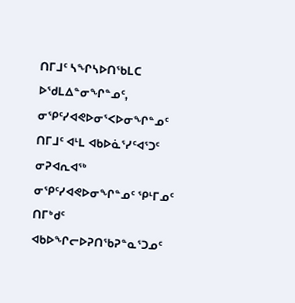ᑎᒥᒧᑦ ᓴᖏᓴᐅᑎᖃᒪᑕ ᐅᖁᒪᐃᓐᓂᖏᓐᓄᑦ, ᓂᕿᑦᓯᐊᕙᐅᓂᕐᐸᐅᓂᖏᓐᓄᑦ ᑎᒥᒧᑦ ᐊᒻᒪ ᐊᑲᐅᓈᕐᓯᑦᐊᕐᑐᑦ ᓂᕈᐊᕆᐊᖅ ᓂᕿᑦᓯᐊᕙᐅᓂᖏᓐᓄᑦ ᕿᒻᒥᓄᑦ ᑎᒥᒃᑯᑦ ᐊᑲᐅᖏᓕᐅᕈᑎᖃᕈᓐᓇᕐᑐᓄᑦ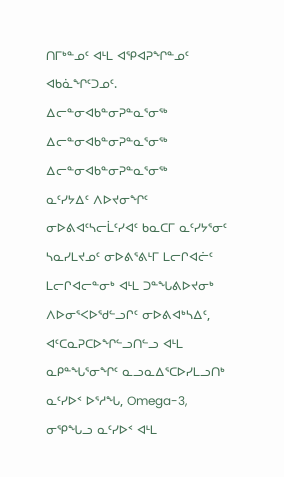ᑎᒥᒃᓐᓄᑦ ᐊᒻᒪ ᐊᕿᐊᕈᖏᓐᓄᑦ ᐊᑲᓈᖏᑦᑐᓄᑦ.
ᐃᓕᓐᓂᐊᑲᓐᓂᕈᓐᓇᕐᓂᖅ ᐃᓕᓐᓂᐊᑲᓐᓂᕈᓐᓇᕐᓂᖅ
ᐃᓕᓐᓂᐊᑲᓐᓂᕈᓐᓇᕐᓂᖅ
ᓇᑦᓯᔭᐃᑦ ᐱᐅᔪᓂᖏᑦ
ᓂᐅᕕᐊᑦᓴᓕᒫᑦᓯᐊᑦ ᑲᓇᑕᒥ ᓇᑦᓯᔭᕐᓂᑦ ᓴᓇᓯᒪᔪᓄᑦ ᓂᐅᕕᕐᕕᒻᒥ ᒪᓕᒋᐊᓖᑦ ᒪᓕᒋᐊᓕᓐᓂᒃ ᐊᒻᒪ ᑐᓐᖓᕕᐅᔪᓂᒃ ᐱᐅᓂᕐᐸᐅᖁᓪᓗᒋᑦ ᓂᐅᕕᐊᒃᓴᐃᑦ, ᐊᑦᑕᓇᕈᑕᐅᖏᓪᓗᑎᓪᓗ ᐊᒻᒪ ᓇᑭᓐᖓᕐᓂᖏᑦ ᓇᓗᓇᐃᕐᑕᐅᓯᒪᓗᑎᒃ ᓇᑦᓯᐅᑉ ᐅᕐᓱᖓ, Omega-3, ᓂᕿᖓᓗ ᓇᑦᓯᐅᑉ ᐊᒻᒪ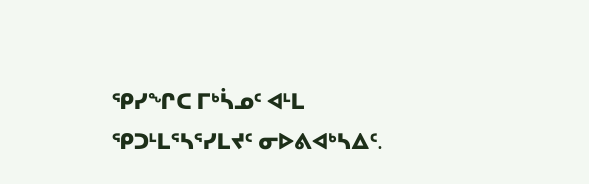ᕿᓯᖏᑕ ᒥᒃᓵᓄᑦ ᐊᒻᒪ ᕿᑐᒻᒪᕐᓴᕐᓯᒪᔪᑦ ᓂᐅᕕᐊᒃᓴᐃᑦ.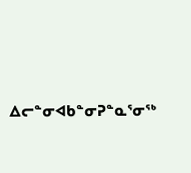ᐃᓕᓐᓂᐊᑲᓐᓂᕈᓐᓇᕐᓂᖅ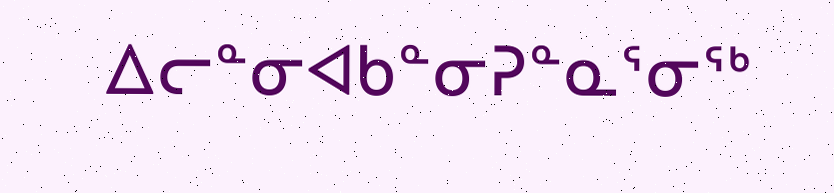ᐃᓕᓐᓂᐊᑲᓐᓂᕈᓐᓇᕐᓂᖅ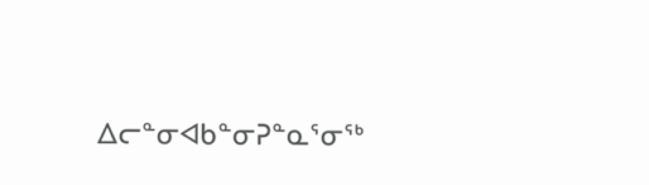ᐃᓕᓐᓂᐊᑲᓐᓂᕈᓐᓇᕐᓂᖅ